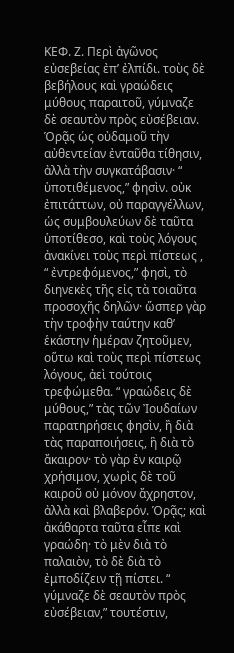ΚΕΦ. Ζ. Περὶ ἀγῶνος εὐσεβείας ἐπ’ ἐλπίδι. τοὺς δὲ βεβήλους καὶ γραώδεις μύθους παραιτοῦ, γύμναζε δὲ σεαυτὸν πρὸς εὐσέβειαν. Ὁρᾷς ὡς οὐδαμοῦ τὴν αὐθεντείαν ἐνταῦθα τίθησιν, ἀλλὰ τὴν συγκατάβασιν· “ ὑποτιθέμενος,” φησὶν. οὐκ ἐπιτάττων, οὐ παραγγέλλων, ὡς συμβουλεύων δὲ ταῦτα ὑποτίθεσο, καὶ τοὺς λόγους ἀνακίνει τοὺς περὶ πίστεως , “ ἐντρεφόμενος,” φησὶ, τὸ διηνεκὲς τῆς εἰς τὰ τοιαῦτα προσοχῆς δηλῶν· ὥσπερ γὰρ τὴν τροφὴν ταύτην καθ’ ἑκάστην ἡμέραν ζητοῦμεν, οὕτω καὶ τοὺς περὶ πίστεως λόγους, ἀεὶ τούτοις τρεφώμεθα. “ γραώδεις δὲ μύθους,” τὰς τῶν Ἰουδαίων παρατηρήσεις φησὶν, ἢ διὰ τὰς παραποιήσεις, ἣ διὰ τὸ ἄκαιρον· τὸ γὰρ ἐν καιρῷ χρήσιμον, χωρὶς δὲ τοῦ καιροῦ οὐ μόνον ἄχρηστον, ἀλλὰ καὶ βλαβερόν. Ὁρᾷς; καὶ ἀκάθαρτα ταῦτα εἶπε καὶ γραώδη· τὸ μὲν διὰ τὸ παλαιὸν, τὸ δὲ διὰ τὸ ἐμποδίζειν τῇ πίστει. “ γύμναζε δὲ σεαυτὸν πρὸς εὐσέβειαν,” τουτέστιν,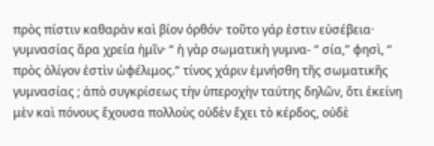πρὸς πίστιν καθαρὰν καὶ βίον ὀρθόν· τοῦτο γάρ ἐστιν εὐσέβεια· γυμνασίας ἄρα χρεία ἡμῖν· “ ἡ γὰρ σωματικὴ γυμνα- “ σία,” φησὶ, “ πρὸς ὀλίγον ἐστὶν ὠφέλιμος.” τίνος χάριν ἐμνήσθη τῆς σωματικῆς γυμνασίας ; ἀπὸ συγκρίσεως τὴν ὑπεροχὴν ταύτης δηλῶν, ὅτι ἐκείνη μὲν καὶ πόνους ἔχουσα πολλοὺς οὐδὲν ἔχει τὸ κέρδος, οὐδὲ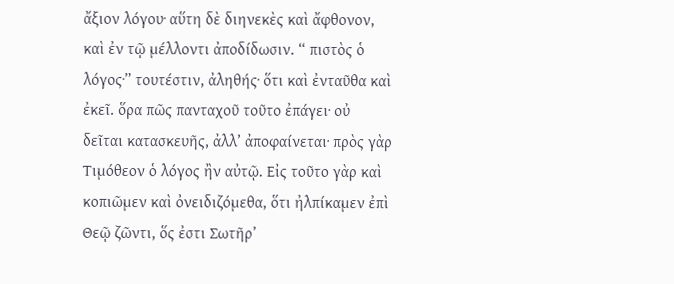ἄξιον λόγου· αὕτη δὲ διηνεκὲς καὶ ἄφθονον, καὶ ἐν τῷ μέλλοντι ἀποδίδωσιν. “ πιστὸς ὁ λόγος·” τουτέστιν, ἀληθής· ὅτι καὶ ἐνταῦθα καὶ ἐκεῖ. ὅρα πῶς πανταχοῦ τοῦτο ἐπάγει· οὐ δεῖται κατασκευῆς, ἀλλ’ ἀποφαίνεται· πρὸς γὰρ Τιμόθεον ὁ λόγος ἢν αὐτῷ. Εἰς τοῦτο γὰρ καὶ κοπιῶμεν καὶ ὀνειδιζόμεθα, ὅτι ἠλπίκαμεν ἐπὶ Θεῷ ζῶντι, ὅς ἐστι Σωτῆρ’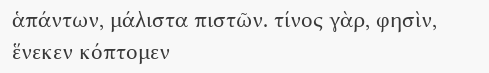ἁπάντων, μάλιστα πιστῶν. τίνος γὰρ, φησὶν, ἕνεκεν κόπτομεν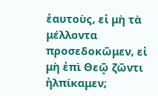ἑαυτοὺς, εἰ μὴ τὰ μέλλοντα προσεδοκῶμεν, εἰ μὴ ἐπὶ Θεῷ ζῶντι ἠλπίκαμεν;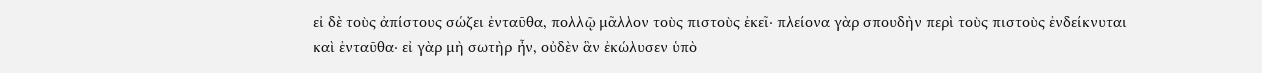εἰ δὲ τοὺς ἀπίστους σώζει ἐνταῦθα, πολλῷ μᾶλλον τοὺς πιστοὺς ἐκεῖ· πλείονα γὰρ σπουδὴν περὶ τοὺς πιστοὺς ἐνδείκνυται καὶ ἐνταῦθα· εἰ γὰρ μὴ σωτὴρ ἦν, οὐδὲν ἃν ἐκώλυσεν ὑπὸ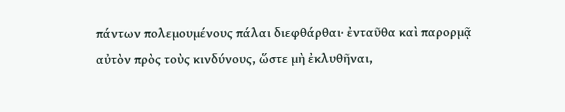πάντων πολεμουμένους πάλαι διεφθάρθαι· ἐνταῦθα καὶ παρορμᾷ αὐτὸν πρὸς τοὺς κινδύνους, ὥστε μὴ ἐκλυθῆναι,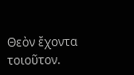Θεὸν ἔχοντα τοιοῦτον.